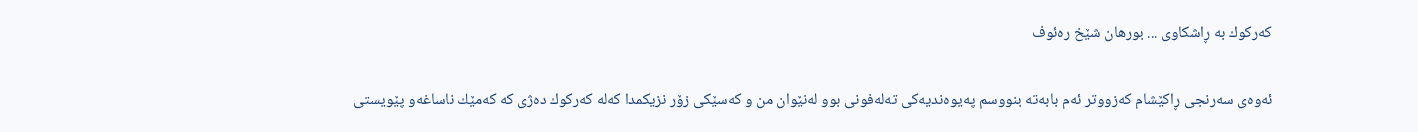كه‌ركوك به‌ ڕاشكاوی ... بورهان شێخ ره‌ئوف

ئه‌وه‌ی سه‌رنجی ڕاكێشام كه‌زووتر ئه‌م بابه‌ته‌ بنووسم په‌یوه‌ندیه‌كی ته‌له‌فونی بوو له‌نێوان من و كه‌سێكی زۆر نزیكمدا كه‌له‌ كه‌ركوك ده‌ژی كه‌ كه‌مێك ناساغه‌و پێویستی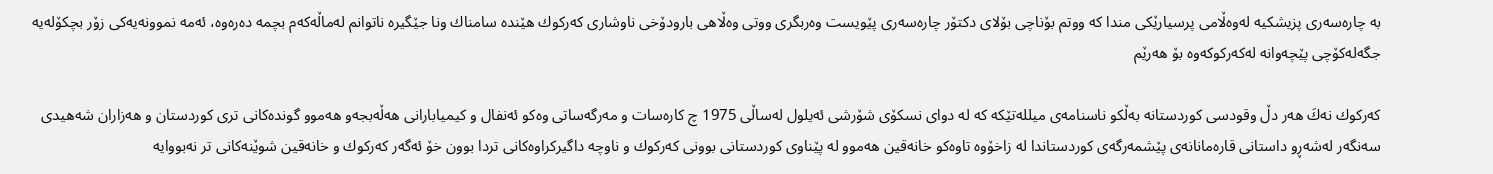به‌ چاره‌سه‌ری پزیشكیه‌ له‌وه‌ڵامی پرسیارێكی مندا كه‌ ووتم بۆناچی بۆلای دكتۆر چاره‌سه‌ری پێویست وه‌ربگری ووتی وه‌ڵاهی بارودۆخی ناوشاری كه‌ركوك هێنده‌ سامناك ونا جێگیره‌ ناتوانم له‌ماڵه‌كه‌م بچمه‌ ده‌ره‌وه‌، ئه‌مه‌ نموونه‌یه‌كی زۆر بچكۆله‌یه‌ جگه‌له‌كۆچی پێچه‌وانه‌ له‌كه‌ركوكه‌وه‌ بۆ هه‌رێم

كه‌ركوك نه‌كَ هه‌ر دڵ وقودسی كوردستانه‌ به‌ڵكو ناسنامه‌ی میلله‌تێكه‌ كه‌ له‌ دوای نسكۆی شۆرشی ئه‌یلول له‌ساڵی 1975 چ كاره‌سات و مه‌رگه‌ساتی وه‌كو ئه‌نفال و كیمیابارانی هه‌ڵه‌بجه‌و هه‌موو گونده‌كانی تری كوردستان و هه‌زاران شه‌هیدی سه‌نگه‌ر له‌شه‌ڕو داستانی قاره‌مانانه‌ی پێشمه‌رگه‌ی كوردستاندا له‌ زاخۆوه‌ تاوه‌كو خانه‌قین هه‌موو له‌ پێناوی كوردستانی بوونی كه‌ركوك و ناوچه‌ داگیركراوه‌كانی تردا بوون خۆ ئه‌گه‌ر كه‌ركوك و خانه‌قین شوێنه‌كانی تر نه‌بووایه‌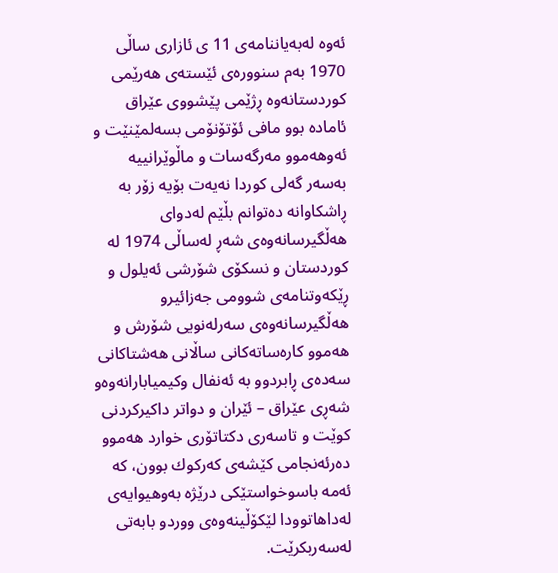ئه‌وه‌ له‌به‌یاننامه‌ی 11 ی ئازاری ساڵی 1970 به‌م سنووره‌ی ئێسته‌ی هه‌رێمی كوردستانه‌وه‌ ڕژێمی پێشووی عێراق ئاماده‌ بوو مافی ئۆتۆنۆمی بسه‌لمێنێت و ئه‌وهه‌موو مه‌رگه‌سات و ماڵوێرانییه‌ به‌سه‌ر گه‌لی كوردا نه‌یه‌ت بۆیه‌ زۆر به‌ ڕاشكاوانه‌ ده‌توانم بڵێم له‌دوای هه‌ڵگیرسانه‌وه‌ی شه‌ڕ له‌ساڵی 1974 له‌ كوردستان و نسكۆی شۆرشی ئه‌یلول و ڕێكه‌وتنامه‌ی شوومی جه‌زائیرو هه‌ڵگیرسانه‌وه‌ی سه‌رله‌نویی شۆرش و هه‌موو كاره‌ساته‌كانی ساڵانی هه‌شتاكانی سه‌ده‌ی ڕابردوو به‌ ئه‌نفال وكیمیابارانه‌وه‌و شه‌ڕی عێراق – ئێران و دواتر داكیركردنی كوێت و تاسه‌ری دكتاتۆری خوارد هه‌موو ده‌رئه‌نجامی كێشه‌ی كه‌ركوك بوون، كه‌ ئه‌مه‌ باسوخواستێكی درێژه‌ به‌وهیوایه‌ی له‌داهاتوودا لێكۆڵینه‌وه‌ی ووردو بابه‌تی له‌سه‌ربكرێت.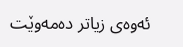ئه‌وه‌ی زیاتر ده‌مه‌وێت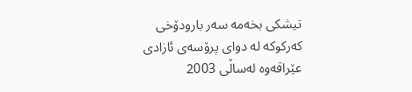تیشكی بخه‌مه‌ سه‌ر بارودۆخی كه‌ركوكه‌ له‌ دوای پرۆسه‌ی ئازادی عێراقه‌وه‌ له‌ساڵی 2003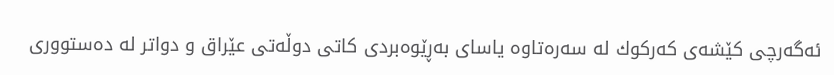ئه‌گه‌رچی كێشه‌ی كه‌ركوك له‌ سه‌ره‌تاوه‌ یاسای به‌ڕێوه‌بردی كاتی دوڵه‌تی عێراق و دواتر له‌ ده‌ستووری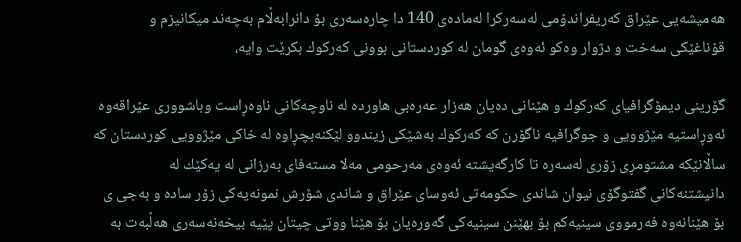هه‌میشه‌یی عێراق كه‌ریفراندۆمی له‌سه‌ركرا له‌ماده‌ی 140 دا چاره‌سه‌ری بۆ دانرابه‌ڵام به‌چه‌ند میكانیزم و قۆناغێكی سه‌خت و دژوار وه‌كو ئه‌وه‌ی گومان له‌ كوردستانی بوونی كه‌ركوك بكرێت وایه‌،

گۆرینی دیمۆگرافیای كه‌ركوك و هێنانی ده‌یان هه‌زار عه‌ره‌بی هاورده‌ له‌ ناوچه‌كانی ناوه‌ڕاست وباشووری عێراقه‌وه‌ ئه‌وڕاستیه‌ مێژوویی و جوگرافیه‌ ناگۆرن كه‌ كه‌ركوك به‌شێكی زیندوو لێكنه‌بچڕاوه‌ له‌ خاكی مێژوویی كوردستان كه‌ ساڵانێكه‌ مشتومڕی زۆری له‌سه‌ره‌ تا كارگه‌یشته‌ ئه‌وه‌ی مه‌رحومی مه‌لا مسته‌فای به‌رزانی له‌ یه‌كێك له‌ دانیشتنه‌كانی گفتوگۆی نیوان شاندی حكومه‌تی ئه‌وسای عێراق و شاندی شۆرش نمونه‌یه‌كی زۆر ساده‌ و به‌جی ی بۆ هێنانه‌وه‌ فه‌رمووی سینیه‌كم بۆ بهێنن سینیه‌كی گه‌وره‌یان بۆ هێنا ووتی چیتان پێیه‌ بیخه‌نه‌سه‌ری هه‌ڵبه‌ت به‌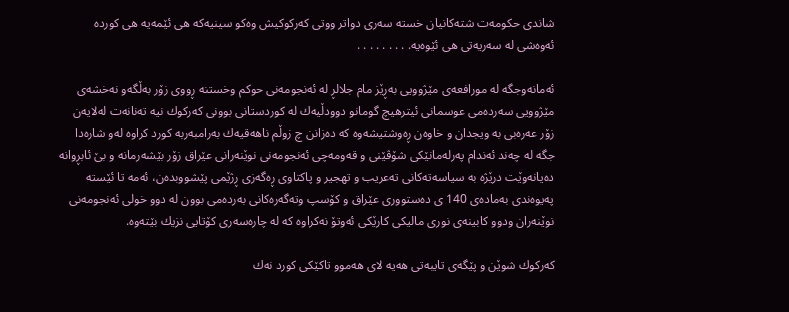شاندی حكومه‌ت شته‌كانیان خسته‌ سه‌ری دواتر ووتی كه‌ركوكیش وه‌كو سینیه‌كه‌ هی ئێمه‌یه‌ هی كورده‌ ئه‌وه‌شی له‌ سه‌ریه‌تی هی ئێوه‌یه‌. . . . . . . . .

ئه‌مانه‌وجگه‌ له‌ مورافعه‌ی مێژوویی به‌ڕێز مام جلالڕ له‌ ئه‌نجومه‌نی حوكم وخستنه‌ ڕووی زۆر به‌ڵگه‌و نه‌خشه‌ی مێژوویی سه‌رده‌می عوسمانی ئیترهیچ گومانو دوودڵیه‌ك له‌ كوردستانی بوونی كه‌ركوك نیه‌ ته‌نانه‌ت له‌لایه‌ن زۆر عه‌ره‌بی به‌ ویجدان و خاوه‌ن ڕه‌وشتیشه‌وه‌ كه‌ ده‌زانن چ زوڵم ناهه‌قیه‌ك به‌رامبه‌ربه‌ كورد كراوه‌ له‌و شاره‌دا جگه‌ له‌ چه‌ند ئه‌ندام په‌رله‌مانێكی شۆڤێنی و قه‌ومه‌چی ئه‌نجومه‌نی نوێنه‌رانی عێراق زۆر بێشه‌رمانه‌ و بێ ئابڕوانه‌ ده‌یانه‌وێت درێژه‌ به‌ سیاسه‌ته‌كانی ته‌عریب و تهجیر و پاكتاوی ڕه‌گه‌زی ڕژێمی پێشووبده‌ن، ئه‌مه‌ تا ئێسته‌ په‌یوه‌ندی به‌ماده‌ی 140 ی ده‌ستووری عێراق و كۆسپ وته‌گه‌ره‌كانی به‌رده‌می بوون له‌ دوو خولی ئه‌نجومه‌نی نوێنه‌ران ودوو كابینه‌ی نوری مالیكی كارێكی ئه‌وتۆ نه‌كراوه‌ كه‌ له‌ چاره‌سه‌ری كۆتایی نزیك بێته‌وه‌.

كه‌ركوك شوێن و پێگه‌ی تایبه‌تی هه‌یه‌ لای هه‌موو تاكێكی كورد نه‌ك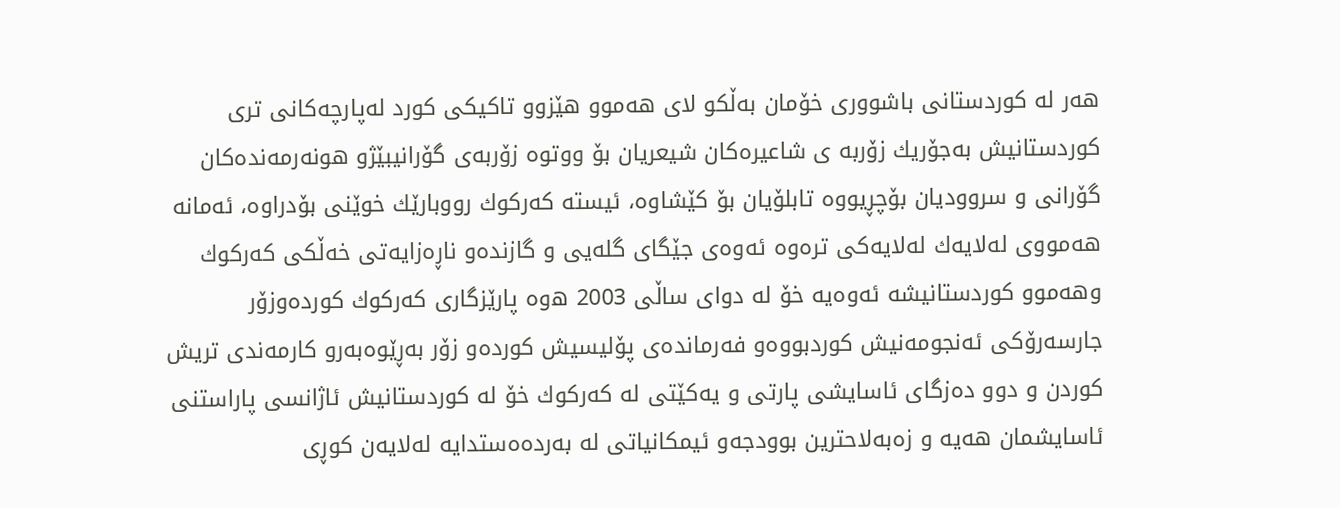هه‌ر له‌ كوردستانی باشووری خۆمان به‌ڵكو لای هه‌موو هێزوو تاكیكی كورد له‌پارچه‌كانی تری كوردستانیش به‌جۆریك زۆربه‌ ی شاعیره‌كان شیعریان بۆ ووتوه‌ زۆربه‌ی گۆرانیبێژو هونه‌رمه‌نده‌كان گۆرانی و سروودیان بۆچڕیووه‌ تابلۆیان بۆ كێشاوه‌، ئیسته‌ كه‌ركوك رووبارێك خوێنی بۆدراوه‌، ئه‌مانه‌ هه‌مووی له‌لایه‌ك له‌لایه‌كی تره‌وه‌ ئه‌وه‌ی جێگای گله‌یی و گازنده‌و ناڕه‌زایه‌تی خه‌ڵكی كه‌ركوك وهه‌موو كوردستانیشه‌ ئه‌وه‌یه‌ خۆ له‌ دوای ساڵی 2003 ه‌وه‌ پارێزگاری كه‌ركوك كورده‌وزۆر جارسه‌رۆكی ئه‌نجومه‌نیش كوردبووه‌و فه‌رمانده‌ی پۆلیسیش كورده‌و زۆر به‌ڕێوه‌به‌رو كارمه‌ندی تریش كوردن و دوو ده‌زگای ئاسایشی پارتی و یه‌كێتی له‌ كه‌ركوك خۆ له‌ كوردستانیش ئاژانسی پاراستنی ئاسایشمان هه‌یه‌ و زه‌به‌لاحترین بوودجه‌و ئیمكانیاتی له‌ به‌رده‌ه‌ستدایه‌ له‌لایه‌ن كوڕی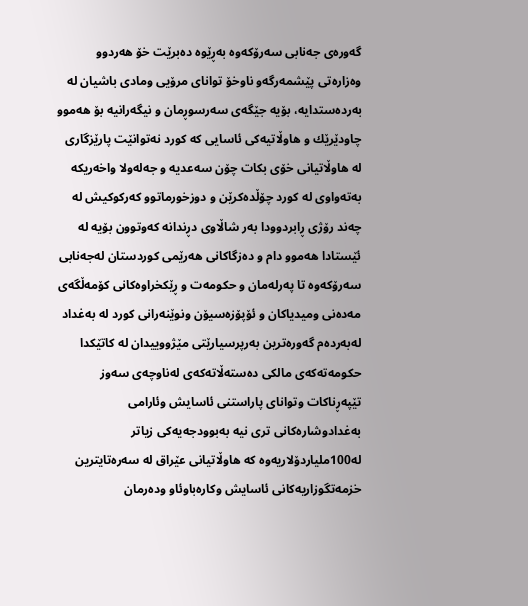گه‌وره‌ی جه‌نابی سه‌رۆكه‌وه‌ به‌ڕێوه‌ ده‌برێت خۆ هه‌ردوو وه‌زاره‌تی پێشمه‌رگه‌و ناوخۆ توانای مرۆیی ومادی باشیان له‌ به‌رده‌ستدایه‌، بۆیه‌ جێگه‌ی سه‌رسوڕمان و نیگه‌رانیه‌ بۆ هه‌موو چاودێرێك و هاوڵاتیه‌كی ئاسایی كه‌ كورد نه‌توانێت پارێزگاری له‌ هاوڵاتیانی خۆی بكات چۆن سه‌عدیه‌ و جه‌له‌ولا واخه‌ریكه‌ به‌ته‌واوی له‌ كورد چۆڵده‌كرێن و دوزخورماتوو كه‌ركوكیش له‌ چه‌ند رۆژی ڕابردوودا به‌ر شاڵاوی دڕندانه‌ كه‌وتوون بۆیه‌ له‌ ئێستادا هه‌موو دام و ده‌زگاكانی هه‌رێمی كوردستان له‌جه‌نابی سه‌رۆكه‌وه‌ تا په‌رله‌مان و حكومه‌ت و ڕێكخراوه‌كانی كۆمه‌ڵگه‌ی مه‌ده‌نی ومیدیاكان و ئۆپۆزه‌سیۆن ونوێنه‌رانی كورد له‌ به‌غداد له‌به‌رده‌م گه‌وره‌ترین به‌رپرسیارێتی مێژووییدان له‌ كاتێكدا حكومه‌ته‌كه‌ی مالكی ده‌سته‌ڵاته‌كه‌ی له‌ناوچه‌ی سه‌وز تێپه‌ڕناكات وتوانای پاراستنی ئاسایش وئارامی به‌غدادوشاره‌كانی تری نیه‌ به‌بوودجه‌یه‌كی زیاتر له‌100ملیاردۆلاریه‌وه‌ كه‌ هاوڵاتیانی عێراق له‌ سه‌ره‌تایترین خزمه‌تگوزاریه‌كانی ئاسایش وكاره‌باوئاو وده‌رمان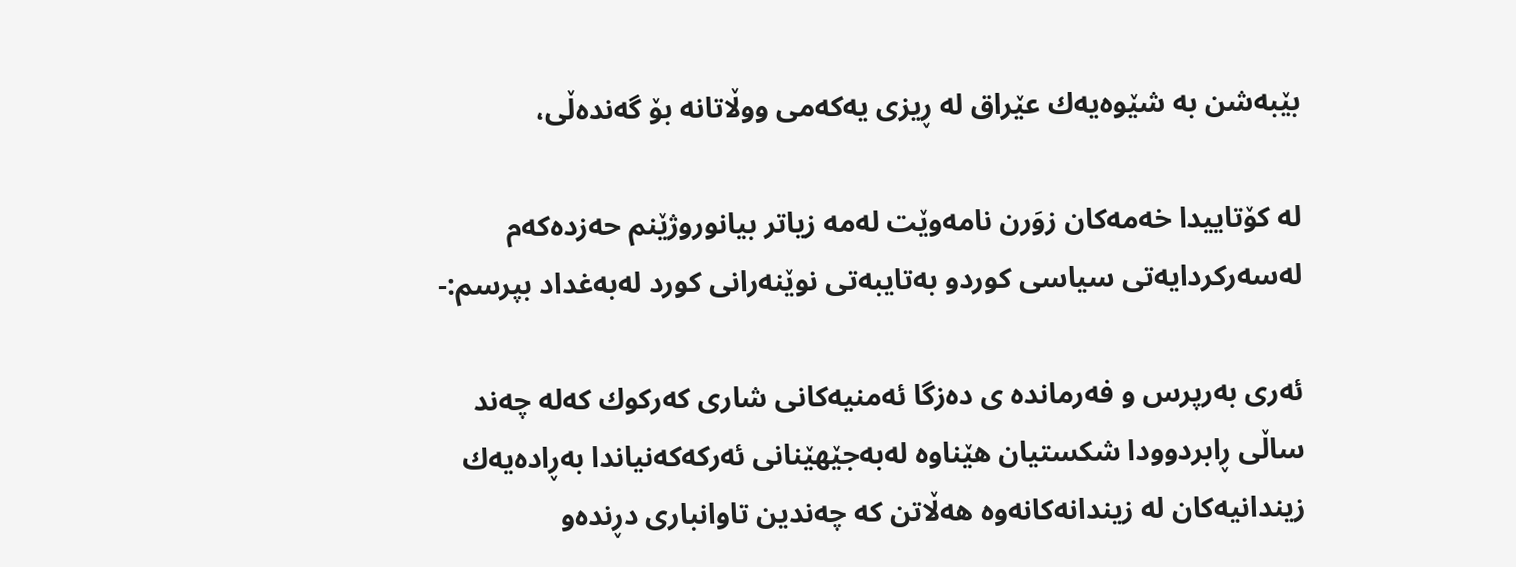بێبه‌شن به‌ شێوه‌یه‌ك عێراق له‌ ڕیزی یه‌كه‌می ووڵاتانه‌ بۆ گه‌نده‌ڵی،

له‌ كۆتاییدا خه‌مه‌كان زوَرن نامه‌وێت له‌مه‌ زیاتر بیانوروژێنم حه‌زده‌كه‌م له‌سه‌ركردایه‌تی سیاسی كوردو به‌تایبه‌تی نوێنه‌رانی كورد له‌به‌غداد بپرسم:-

ئه‌ری به‌رپرس و فه‌رمانده‌ ی ده‌زگا ئه‌منیه‌كانی شاری كه‌ركوك كه‌له‌ چه‌ند ساڵی ڕابردوودا شكستیان هێناوه‌ له‌به‌جێهێنانی ئه‌ركه‌كه‌نیاندا به‌ڕاده‌یه‌ك زیندانیه‌كان له‌ زیندانه‌كانه‌وه‌ هه‌ڵاتن كه‌ چه‌ندین تاوانباری دڕنده‌و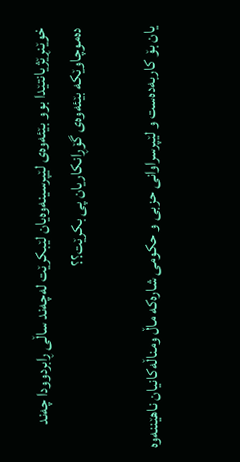خوێنڕێژیانتێدا بوو بێئه‌وه‌ی لێپرسینه‌وه‌یان لێبكرێت له‌چه‌ند ساڵی ڕابردوودا چه‌ند ده‌موچاوێكه‌ بێئه‌وه‌ی گۆڕانكاریان پی بكرێت؟؟

یان بۆ كاربه‌ده‌ست و لێپرسراوانی حزبی و حكومی شاره‌كه‌ ماڵ ومناڵه‌كانیان ناهێننه‌وه‌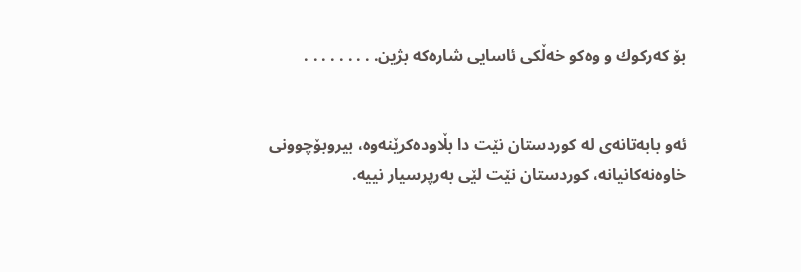بۆ كه‌ركوك و وه‌كو خه‌ڵكی ئاسایی شاره‌كه‌ بژین. . . . . . . . .


ئه‌و بابه‌تانه‌ی له‌ کوردستان نێت دا بڵاوده‌کرێنه‌وه‌، بیروبۆچوونی خاوه‌نه‌کانیانه‌، کوردستان نێت لێی به‌رپرسیار نییه‌.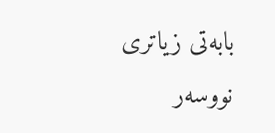بابەتی زیاتری نووسەر